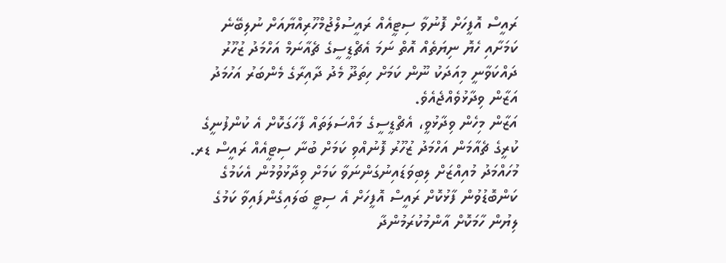ރައީސް އޮފީހަށް ފޮނުވާ ސިޓީއެއް ރައީސުލްޖުމްހޫރިއްޔާއަށް ނުލިބޭނެ ކަމަށާއި ހެޔޮ ނިޔަތެއް އޮތް ނަމަ އެޗްޑީސީގެ ޗެއާނަމް އަހްމަދު ޒުހޫރު ދައްކަވާނީ މިއަދަކު ނޫން ކަމަށް ހިތަދޫ މެދު ދާއިރާގެ މެންބަރު އަހުމަދު އަޒާން ވިދާޅުވެއްޖެއެވެ.
އަޒާން މިހެން ވިދާޅުވީ، އެޗްޑީސީގެ މައްސަލަތައް ފާހަގަކޮށް އެ ކުންފުނީގެ ކުރީގެ ޗެއާމަން އަހްމަދު ޒުހޫރު ފޮނުއްވި ކަމަށް ބުނާ ސިޓީއެއް ރައީސް ޑރ. މުހައްމަދު މުއިއްޒަށް ލިބިވަޑައިނުގަންނަވާ ކަމަށް ވިދާޅުވުމުން އެކަމުގެ ކަންބޮޑުވުން ފާޅުކޮށް ރައީސް އޮފީހަށް އެ ސިޓީ ބަލައިގެންފައިވާ ކަމުގެ ލިޔުން ހާމަކޮށް އާންމުކުރަމުންދާ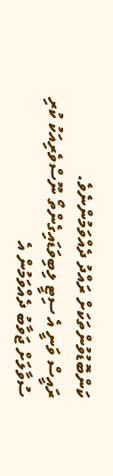ކަންބޮޑުވުންތަކަށް ރައްދު ދެއްވަމުންނެވެ.
ރައީސް ވަނީ އެ ސިޓީ ލިބިވަޑައިގެންތޯ ނޫސްވެރިއަކު ކުރި ސުވާލަށް ޖަވާބު ދެއްވަމުން އެ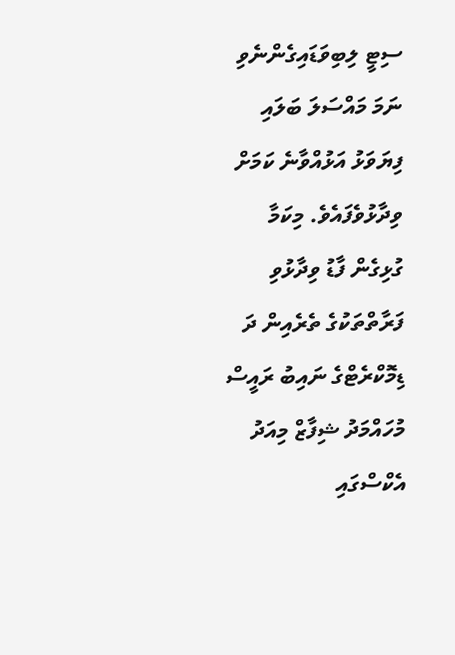ސިޓީ ލިބިވަޑައިގެންނެވި ނަމަ މައްސަލަ ބަލައި ފިޔަވަޅު އަޅުއްވާނެ ކަމަށް ވިދާޅުވެފައެވެ. މިކަމާ ގުޅިގެން ފާޑު ވިދާޅުވި ފަރާތްތަކުގެ ތެރެއިން ދަ ޑިމޮކްރެޓްގެ ނައިބު ރައީސް މުހައްމަދު ޝިފާޒް މިއަދު އެކްސްގައި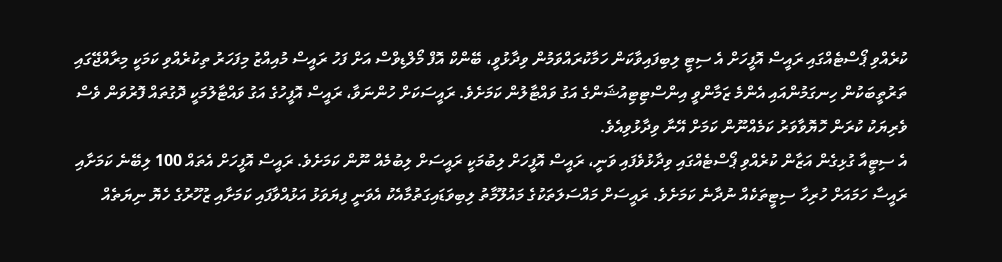ކުރެއްވި ޕޯސްޓެއްގައި ރައީސް އޮފީހަށް އެ ސިޓީ ލިބިފައިވާކަން ހަމާކުރައްވަމުން ވިދާޅުވީ، ބޭންކް އޮފް މޯލްޑިވްސް އަށް ފަހު ރައީސް މުއިއްޒު މިފަހަރު ތިކުރެއްވި ކަމަކީ މިރާއްޖޭގައި ތަރުތީބަކުން ހިނގަމުންއައި އެންމެ ޒަމާންވީ އިންސްޓިޓިއުޝަންގެ އަގު ވައްޓާލުން ކަމަށެވެ. ރައީސަކަށް ހުންނަވާ، ރައީސް އޮފީހުގެ އަގު ވައްޓާލުމަކީ ދޮގުތައް ފޮރުވަން ވެސް ވެރިޔަކު ކުރަން ހޮޔޮވާވަރު ކަމެއްނޫން ކަމަށް އޭނާ ވިދާޅުވިއެވެ.
އެ ސިޓީއާ ގުޅިގެން އަޒާން ކުރެއްވި ޕޯސްޓެއްގައި ވިދާޅުވެފައި ވަނީ، ރައީސް އޮފީހަށް ލިބުމަކީ ރައީސަށް ލިބުމެއް ނޫން ކަމަށެވެ. ރައީސް އޮފީހަށް އެތައް 100 ލިބޭނެ ކަމަށާއި ރައީސާ ހަމައަށް ހުރިހާ ސިޓީތަކެއް ނުދާނެ ކަމަށެވެ. ރައީސަށް މައްސަލަތަކުގެ މައުލޫމާތު ލިބިވަޑައިގަތުމާއެކު އެވަނީ ފިޔަވަޅު އަޅުއްވާފައި ކަމަށާއި ޒުހޫރުގެ ހެޔޮ ނިޔަތެއް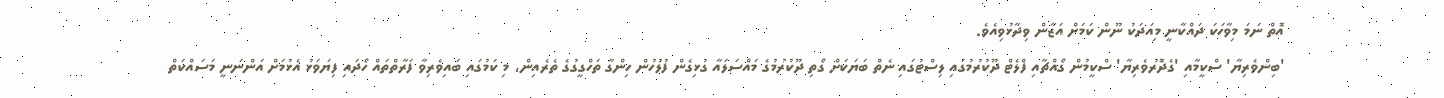އޮތް ނަމަ މިވާހަކަ ދައްކާނީ މިއަދަކު ނޫން ކަމަށް އަޒާން ވިދާޅުވިއެވެ.
'ބިންވެރިޔާ' ސްކީމާއި 'ގެދޮރުވެރިޔާ' ސްކީމުން ގޯއްޗާއި ފްލެޓް ދޫކުރުމުގައި ލިސްޓުގައި ނެތް ބަޔަކަށް ގޯތި ދޫކުރުމުގެ މައްސަލައާ ގުޅިގެން ފުލުހުން ހިންގާ ތަހްގީގުގެ ތެރެއިން، މި ކަމުގައި ބައިވެރިވާ ފަރާތްތައް ހޯދައި ފިޔަވަޅު އެޅުމަށް އަންނަނީ މަސައްކަތް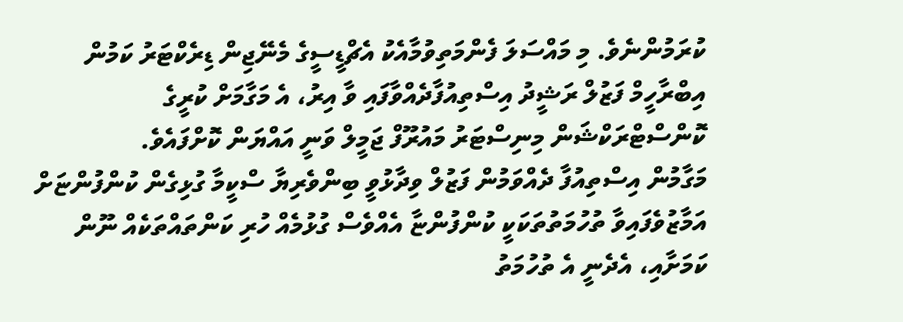ކުރަމުންނެވެ. މި މައްސަލަ ފެންމަތިވުމާއެކު އެޗްޑީސީގެ މެނޭޖިން ޑިރެކްޓަރު ކަމުން އިބްރާހީމް ފަޒުލް ރަޝީދު އިސްތިއުފާދެއްވާފައި ވާ އިރު، އެ މަގާމަށް ކުރީގެ ކޮންސްޓްރަކްޝަން މިނިސްޓަރު މައުރޫފް ޖަމީލް ވަނީ އައްޔަން ކޮށްފައެވެ.
މަގާމުން އިސްތިއުފާ ދެއްވަމުން ފަޒުލް ވިދާޅުވީ ބިންވެރިޔާ ސްކީމާ ގުޅިގެން ކުންފުންޏަށް އަމާޒުވެފައިވާ ތުހުމަތުތަކަކީ ކުންފުންޏާ އެއްވެސް ގުޅުމެއް ހުރި ކަންތައްތަކެއް ނޫން ކަމަށާއި، އެދެނީ އެ ތުހުމަތު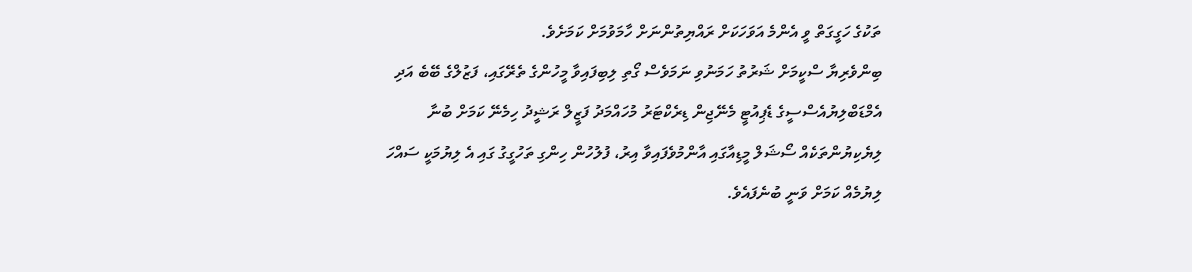ތަކުގެ ހަގީގަތް ވީ އެންމެ އަވަހަކަށް ރައްޔިތުންނަށް ހާމަވުމަށް ކަމަށެވެ.
ބިންވެރިޔާ ސްކީމަށް ޝަރުތު ހަމަނުވި ނަމަވެސް ގޯތި ލިބިފައިވާ މީހުންގެ ތެރޭގައި، ފަޒުލްގެ ބޭބެ އަދި އެމްޑަބްލިޔުއެސްސީގެ ޑެޕިއުޓީ މެނޭޖިން ޑިރެކްޓަރު މުހައްމަދު ފަޒީލް ރަޝީދު ހިމެނޭ ކަމަށް ބުނާ ލިޔެކިޔުންތަކެއް ސޯޝަލް މީޑިއާގައި އާންމުވެފައިވާ އިރު، ފުލުހުން ހިންގި ތަހުގީގު ގައި އެ ލިޔުމަކީ ސައްހަ ލިޔުމެއް ކަމަށް ވަނީ ބުނެފައެވެ.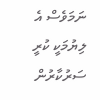ނަމަވެސް އެ ލިޔުމަކީ ކުރީ ސަރުކާރުން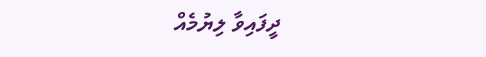ދީފައިވާ ލިޔުމެއް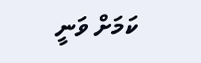ކަމަށް ވަނީ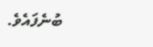ބުނެފައެވެ.